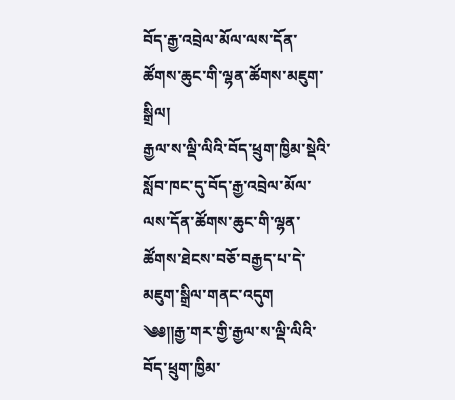བོད་རྒྱ་འབྲེལ་མོལ་ལས་དོན་ཚོགས་ཆུང་གི་ལྷན་ཚོགས་མཇུག་སྒྲིལ།
རྒྱལ་ས་ལྡི་ལིའི་བོད་ཕྲུག་ཁྱིམ་སྡེའི་སློབ་ཁང་དུ་བོད་རྒྱ་འབྲེལ་མོལ་ལས་དོན་ཚོགས་ཆུང་གི་ལྷན་ཚོགས་ཐེངས་བཅོ་བརྒྱད་པ་དེ་མཇུག་སྒྲིལ་གནང་འདུག
༄༅༎རྒྱ་གར་གྱི་རྒྱལ་ས་ལྡི་ལིའི་བོད་ཕྲུག་ཁྱིམ་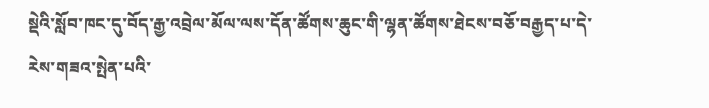སྡེའི་སློབ་ཁང་དུ་བོད་རྒྱ་འབྲེལ་མོལ་ལས་དོན་ཚོགས་ཆུང་གི་ལྷན་ཚོགས་ཐེངས་བཅོ་བརྒྱད་པ་དེ་རེས་གཟའ་སྤེན་པའི་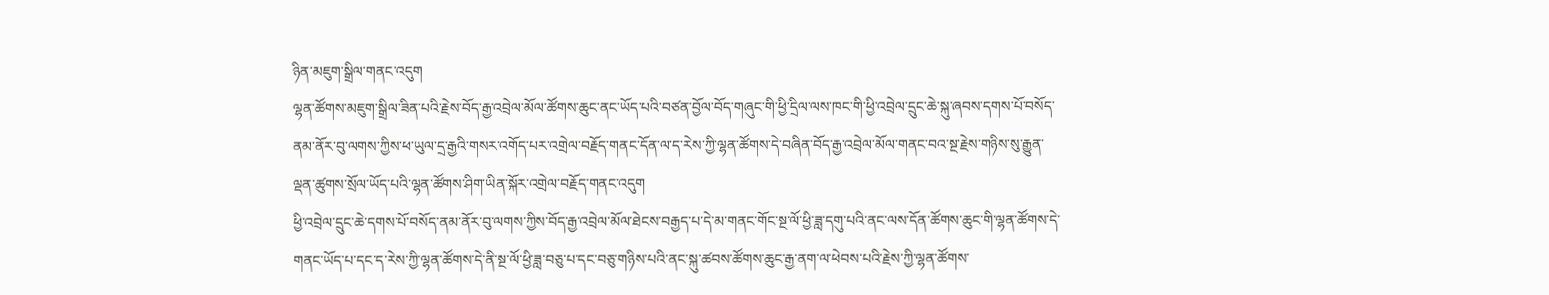ཉིན་མཇུག་སྒྲིལ་གནང་འདུག
ལྷན་ཚོགས་མཇུག་སྒྲིལ་ཟིན་པའི་རྗེས་བོད་རྒྱ་འབྲེལ་མོལ་ཚོགས་ཆུང་ནང་ཡོད་པའི་བཙན་བྱོལ་བོད་གཞུང་གི་ཕྱི་དྲིལ་ལས་ཁང་གི་ཕྱི་འབྲེལ་དྲུང་ཆེ་སྐུ་ཞབས་དགས་པོ་བསོད་ནམ་ནོར་བུ་ལགས་ཀྱིས་ཕ་ཡུལ་དྲ་རྒྱའི་གསར་འགོད་པར་འགྲེལ་བརྗོད་གནང་དོན་ལ་ད་རེས་ཀྱི་ལྷན་ཚོགས་དེ་བཞིན་བོད་རྒྱ་འབྲེལ་མོལ་གནང་བའ་སྔ་རྗེས་གཉིས་སུ་རྒྱུན་ལྡན་ཚུགས་སྲོལ་ཡོད་པའི་ལྷན་ཚོགས་ཤིག་ཡིན་སྐོར་འགྲེལ་བརྗོད་གནང་འདུག
ཕྱི་འབྲེལ་དྲུང་ཆེ་དགས་པོ་བསོད་ནམ་ནོར་བུ་ལགས་ཀྱིས་བོད་རྒྱ་འབྲེལ་མོལ་ཐེངས་བརྒྱད་པ་དེ་མ་གནང་གོང་སྔ་ལོ་ཕྱི་ཟླ་དགུ་པའི་ནང་ལས་དོན་ཚོགས་ཆུང་གི་ལྷན་ཚོགས་དེ་གནང་ཡོད་པ་དང་ད་རེས་ཀྱི་ལྷན་ཚོགས་དེ་ནི་སྔ་ལོ་ཕྱི་ཟླ་བཅུ་པ་དང་བཅུ་གཉིས་པའི་ནང་སྐུ་ཚབས་ཚོགས་ཆུང་རྒྱ་ནག་ལ་ཕེབས་པའི་རྗེས་ཀྱི་ལྷན་ཚོགས་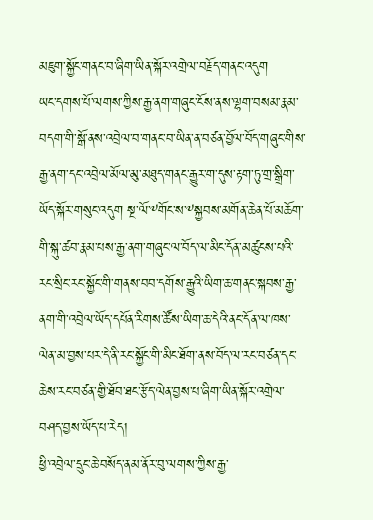མཇུག་སྐྱོང་གནང་བ་ཞིག་ཡིན་སྐོར་འགྲེལ་བརྗོད་གནང་འདུག
ཡང་དགས་པོ་ལགས་ཀྱིས་རྒྱ་ནག་གཞུང་ངོས་ནས་ལྷག་བསམ་རྣམ་བདག་གི་སྒོ་ནས་འབྲེལ་བ་གནང་བ་ཡིན་ན་བཙན་བྱོལ་བོད་གཞུང་གིས་རྒྱ་ནག་དང་འབྲེལ་མོལ་མུ་མཐུད་གནང་རྒྱུར་ག་དུས་རྟག་ཏུ་གྲ་སྒྲིག་ཡོད་སྐོར་གསུང་འདུག སྔ་ལོ་༸གོང་ས་༸སྐྱབས་མགོན་ཆེན་པོ་མཆོག་གི་སྐུ་ཚབ་རྣམ་པས་རྒྱ་ནག་གཞུང་ལ་བོད་ལ་མིང་དོན་མཚུངས་པའི་རང་སྲིང་རང་སྐྱོང་གི་གནས་བབ་དགོས་རྒྱུའི་ཡིག་ཆ་གནང་སྐབས་རྒྱ་ནག་གི་འབྲེལ་ཡོད་དཔོན་རིགས་ཚོས་ཡིག་ཆ་དེའི་ནང་དོན་ལ་ཁས་ལེན་མ་བྱས་པར་དེ་ནི་རང་སྐྱོང་གི་མིང་ཐོག་ནས་བོད་ལ་རང་བཙན་དང་ཆེས་རང་བཙན་གྱི་ཐོབ་ཐང་རྩོད་ལེན་བྱས་པ་ཞིག་ཡིན་སྐོར་འགྲེལ་བཤད་བྱས་ཡོད་པ་རེད།
ཕྱི་འབྲེལ་དྲུང་ཆེ་བསོད་ནམ་ནོར་བུ་ལགས་ཀྱིས་རྒྱ་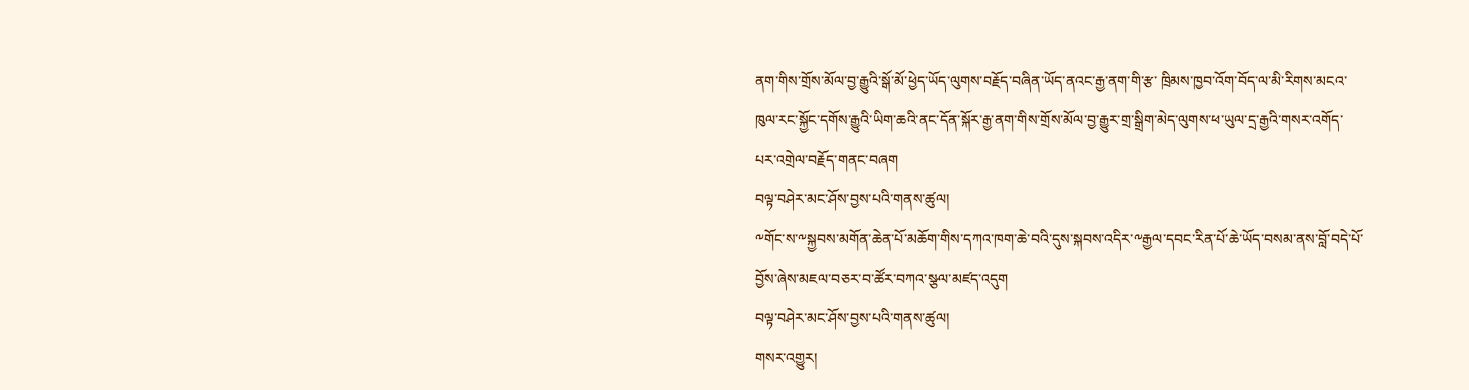ནག་གིས་གྲོས་མོལ་བྱ་རྒྱུའི་སྒོ་མོ་ཕྱེད་ཡོད་ལུགས་བརྗོད་བཞིན་ཡོད་ནའང་རྒྱ་ནག་གི་རྩ་ ཁྲིམས་ཁྱབ་འོག་བོད་ལ་མི་རིགས་མངའ་ཁུལ་རང་སྐྱོང་དགོས་རྒྱུའི་ཡིག་ཆའི་ནང་དོན་སྐོར་རྒྱ་ནག་གིས་གྲོས་མོལ་བྱ་རྒྱུར་གྲ་སྒྲིག་མེད་ལུགས་ཕ་ཡུལ་དྲ་རྒྱའི་གསར་འགོད་པར་འགྲེལ་བརྗོད་གནང་བཞག
བལྟ་བཤེར་མང་ཤོས་བྱས་པའི་གནས་ཚུལ།
༸གོང་ས་༸སྐྱབས་མགོན་ཆེན་པོ་མཆོག་གིས་དཀའ་ཁག་ཆེ་བའི་དུས་སྐབས་འདིར་༸རྒྱལ་དབང་རིན་པོ་ཆེ་ཡོད་བསམ་ནས་བློ་བདེ་པོ་བྱོས་ཞེས་མཇལ་བཅར་བ་ཚོར་བཀའ་སྩལ་མཛད་འདུག
བལྟ་བཤེར་མང་ཤོས་བྱས་པའི་གནས་ཚུལ།
གསར་འགྱུར།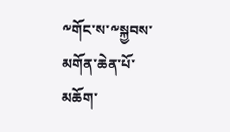༸གོང་ས་༸སྐྱབས་མགོན་ཆེན་པོ་མཆོག་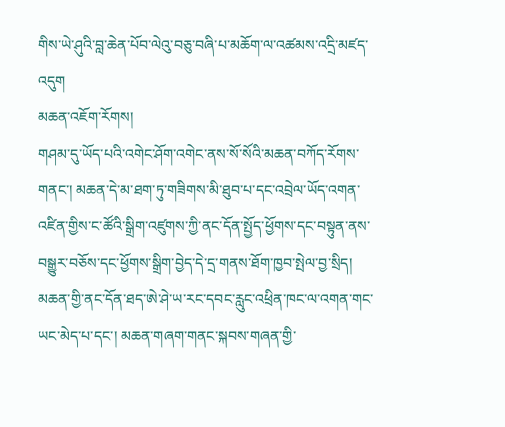གིས་ཡེ་ཤུའི་བླ་ཆེན་པོབ་ལེའུ་བཅུ་བཞི་པ་མཆོག་ལ་འཚམས་འདྲི་མཛད་འདུག
མཆན་འཇོག་རོགས།
གཤམ་དུ་ཡོད་པའི་འགེང་ཤོག་འགེང་ནས་སོ་སོའི་མཆན་བཀོད་རོགས་གནང་། མཆན་དེ་མ་ཐག་ཏུ་གཟིགས་མི་ཐུབ་པ་དང་འབྲེལ་ཡོད་འགན་འཛིན་གྱིས་ང་ཚོའི་སྒྲིག་འཛུགས་ཀྱི་ནང་དོན་སྤྱོད་ཕྱོགས་དང་བསྟུན་ནས་བསྒྱུར་བཅོས་དང་ཕྱོགས་སྒྲིག་བྱེད་དེ་དྲ་གནས་ཐོག་ཁྱབ་སྤེལ་བྱ་སྲིད། མཆན་གྱི་ནང་དོན་ཐད་ཨེ་ཤེ་ཡ་རང་དབང་རླུང་འཕྲིན་ཁང་ལ་འགན་གང་ཡང་མེད་པ་དང་། མཆན་གཞག་གནང་སྐབས་གཞན་གྱི་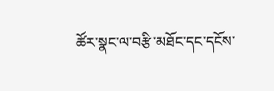ཚོར་སྣང་ལ་བརྩི་མཐོང་དང་དངོས་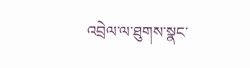འབྲེལ་ལ་ཐུགས་སྣང་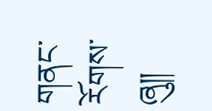གནང་རོགས་ཞུ༎